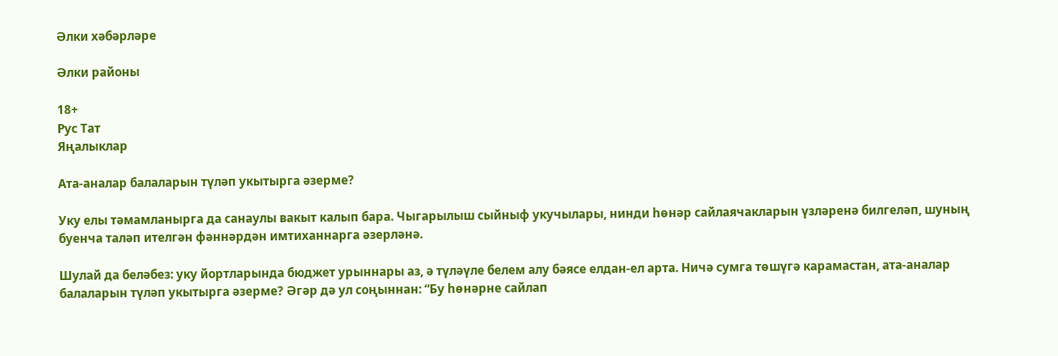Әлки хәбәрләре

Әлки районы

18+
Рус Тат
Яңалыклар

Ата-аналар балаларын түләп укытырга әзерме?

Уку елы тәмамланырга да санаулы вакыт калып бара. Чыгарылыш сыйныф укучылары, нинди һөнәр сайлаячакларын үзләренә билгеләп, шуның буенча таләп ителгән фәннәрдән имтиханнарга әзерләнә.

Шулай да беләбез: уку йортларында бюджет урыннары аз, ә түләүле белем алу бәясе елдан-ел арта. Ничә сумга төшүгә карамастан, ата-аналар балаларын түләп укытырга әзерме? Әгәр дә ул соңыннан: “Бу һөнәрне сайлап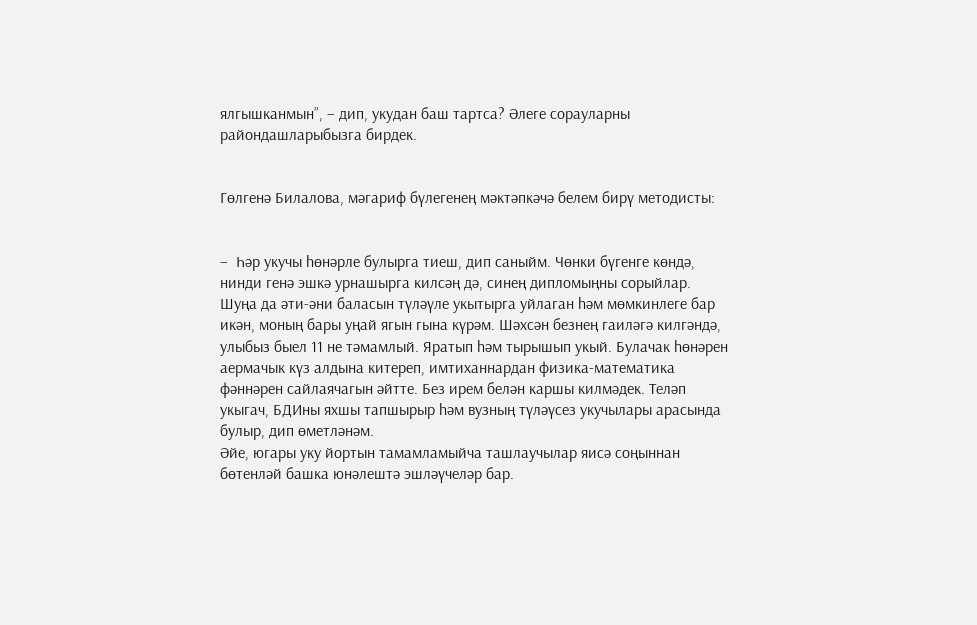ялгышканмын”, – дип, укудан баш тартса? Әлеге сорауларны райондашларыбызга бирдек.


Гөлгенә Билалова, мәгариф бүлегенең мәктәпкәчә белем бирү методисты:


–  Һәр укучы һөнәрле булырга тиеш, дип саныйм. Чөнки бүгенге көндә, нинди генә эшкә урнашырга килсәң дә, синең дипломыңны сорыйлар. Шуңа да әти-әни баласын түләүле укытырга уйлаган һәм мөмкинлеге бар икән, моның бары уңай ягын гына күрәм. Шәхсән безнең гаиләгә килгәндә, улыбыз быел 11 не тәмамлый. Яратып һәм тырышып укый. Булачак һөнәрен аермачык күз алдына китереп, имтиханнардан физика-математика фәннәрен сайлаячагын әйтте. Без ирем белән каршы килмәдек. Теләп укыгач, БДИны яхшы тапшырыр һәм вузның түләүсез укучылары арасында булыр, дип өметләнәм.
Әйе, югары уку йортын тамамламыйча ташлаучылар яисә соңыннан бөтенләй башка юнәлештә эшләүчеләр бар.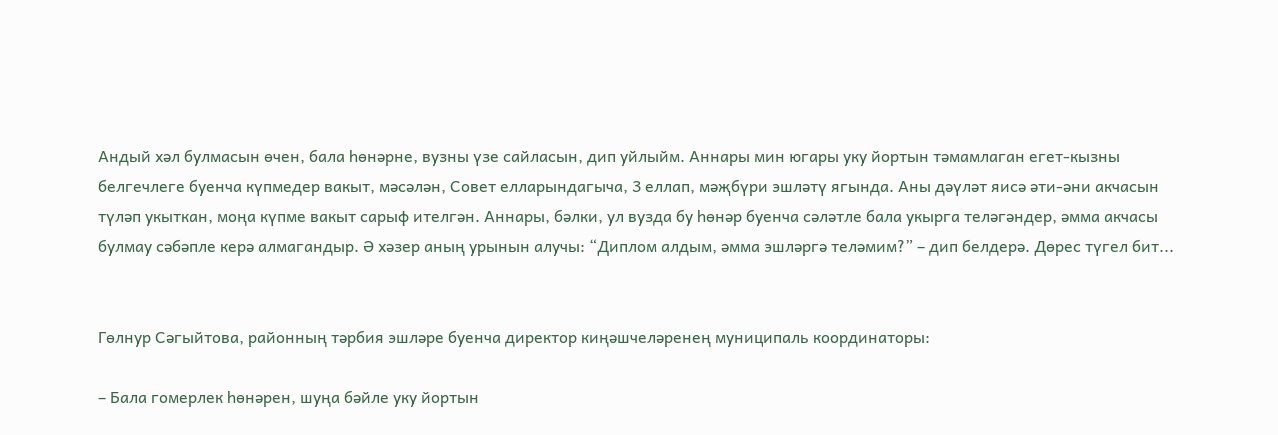Андый хәл булмасын өчен, бала һөнәрне, вузны үзе сайласын, дип уйлыйм. Аннары мин югары уку йортын тәмамлаган егет-кызны белгечлеге буенча күпмедер вакыт, мәсәлән, Совет елларындагыча, 3 еллап, мәҗбүри эшләтү ягында. Аны дәүләт яисә әти-әни акчасын түләп укыткан, моңа күпме вакыт сарыф ителгән. Аннары, бәлки, ул вузда бу һөнәр буенча сәләтле бала укырга теләгәндер, әмма акчасы булмау сәбәпле керә алмагандыр. Ә хәзер аның урынын алучы: “Диплом алдым, әмма эшләргә теләмим?” – дип белдерә. Дөрес түгел бит...


Гөлнур Сәгыйтова, районның тәрбия эшләре буенча директор киңәшчеләренең муниципаль координаторы:

– Бала гомерлек һөнәрен, шуңа бәйле уку йортын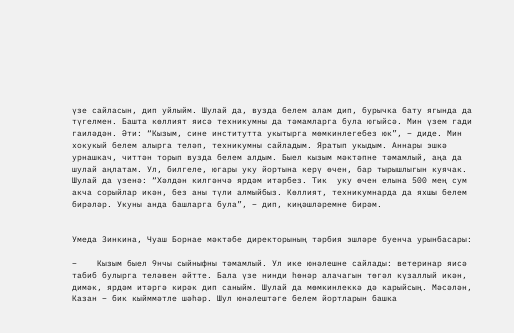үзе сайласын, дип уйлыйм. Шулай да, вузда белем алам дип, бурычка бату ягында да түгелмен. Башта көллият яисә техникумны да тәмамларга була югыйсә. Мин үзем гади гаиләдән. Әти: “Кызым, сине институтта укытырга мөмкинлегебез юк”, – диде. Мин хокукый белем алырга теләп, техникумны сайладым. Яратып укыдым. Аннары эшкә урнашкач, читтән торып вузда белем алдым. Быел кызым мәктәпне тәмамлый, аңа да шулай аңлатам. Ул, билгеле, югары уку йортына керү өчен, бар тырышлыгын куячак. Шулай да үзенә: “Хәлдән килгәнчә ярдәм итәрбез. Тик  уку өчен елына 500 мең сум акча сорыйлар икән, без аны түли алмыйбыз. Көллият, техникумнарда да яхшы белем бирәләр. Укуны анда башларга була”, – дип, киңәшләремне бирәм.


Умеда Зинкина, Чуаш Борнае мәктәбе директорының тәрбия эшләре буенча урынбасары:

–    Кызым быел 9нчы сыйныфны тәмамлый. Ул ике юнәлешне сайлады: ветеринар яисә табиб булырга теләвен әйтте. Бала үзе нинди һөнәр алачагын төгәл күзаллый икән, димәк, ярдәм итәргә кирәк дип саныйм. Шулай да мөмкинлеккә дә карыйсың. Мәсәлән, Казан – бик кыйммәтле шәһәр. Шул юнәлештәге белем йортларын башка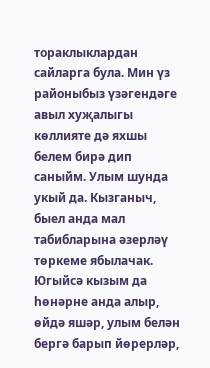тораклыклардан сайларга була. Мин үз районыбыз үзәгендәге авыл хуҗалыгы көллияте дә яхшы белем бирә дип саныйм. Улым шунда укый да. Кызганыч, быел анда мал табибларына әзерләү төркеме ябылачак. Югыйсә кызым да һөнәрне анда алыр, өйдә яшәр, улым белән бергә барып йөрерләр,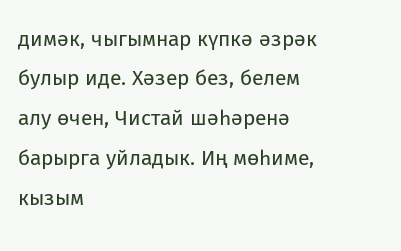димәк, чыгымнар күпкә әзрәк булыр иде. Хәзер без, белем алу өчен, Чистай шәһәренә барырга уйладык. Иң мөһиме, кызым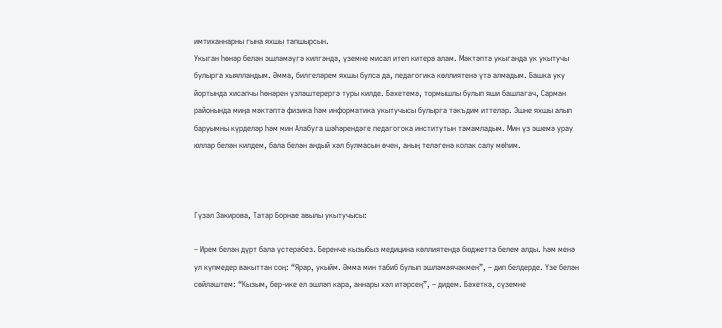имтиханнарны гына яхшы тапшырсын.
Укыган һөнәр белән эшләмәүгә килгәндә, үземне мисал итеп китерә алам. Мәктәптә укыганда ук укытучы булырга хыялландым. Әмма, билгеләрем яхшы булса да, педагогика көллиятенә үтә алмадым. Башка уку йортында хисапчы һөнәрен үзләштерергә туры килде. Бәхетемә, тормышлы булып яши башлагач, Сарман районында миңа мәктәптә физика һәм информатика укытучысы булырга тәкъдим иттеләр. Эшне яхшы алып баруымны күрделәр һәм мин Алабуга шәһәрендәге педагогока институтын тәмамладым. Мин үз эшемә урау юллар белән килдем, бала белән андый хәл булмасын өчен, аның теләгенә колак салу мөһим.



Гүзәл Закирова, Татар Борнае авылы укытучысы:

– Ирем белән дүрт бала үстерәбез. Беренче кызыбыз медицина көллиятендә бюджетта белем алды. Һәм менә ул күпмедер вакыттан соң: “Ярар, укыйм. Әмма мин табиб булып эшләмәячәкмен”, – дип белдерде. Үзе белән сөйләштем: “Кызым, бер-ике ел эшләп кара, аннары хәл итәрсең”, – дидем. Бәхеткә, сүземне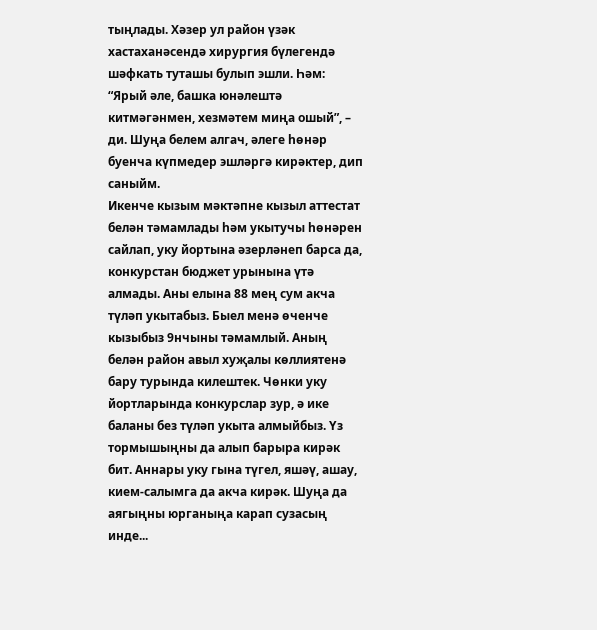тыңлады. Хәзер ул район үзәк хастаханәсендә хирургия бүлегендә шәфкать туташы булып эшли. Һәм: “Ярый әле, башка юнәлештә китмәгәнмен, хезмәтем миңа ошый”, – ди. Шуңа белем алгач, әлеге һөнәр буенча күпмедер эшләргә кирәктер, дип саныйм.
Икенче кызым мәктәпне кызыл аттестат белән тәмамлады һәм укытучы һөнәрен сайлап, уку йортына әзерләнеп барса да, конкурстан бюджет урынына үтә алмады. Аны елына 88 мең сум акча түләп укытабыз. Быел менә өченче кызыбыз 9нчыны тәмамлый. Аның белән район авыл хуҗалы көллиятенә бару турында килештек. Чөнки уку йортларында конкурслар зур, ә ике баланы без түләп укыта алмыйбыз. Үз тормышыңны да алып барыра кирәк бит. Аннары уку гына түгел, яшәү, ашау, кием-салымга да акча кирәк. Шуңа да аягыңны юрганыңа карап сузасың инде...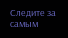Следите за самым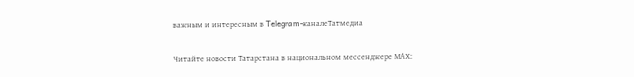важным и интересным в Telegram-каналеТатмедиа

Читайте новости Татарстана в национальном мессенджере MАХ: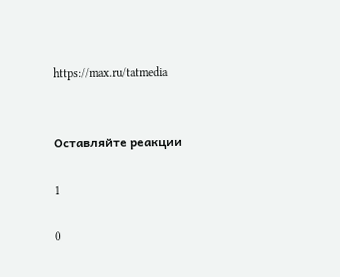https://max.ru/tatmedia


Оставляйте реакции

1

0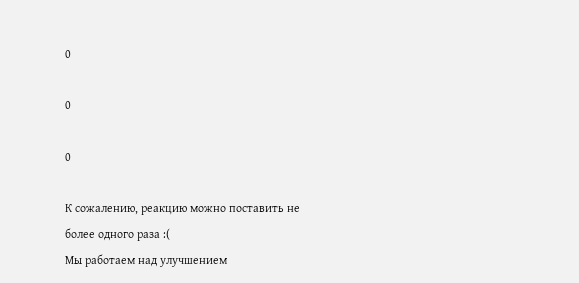0

0

0

К сожалению, реакцию можно поставить не более одного раза :(
Мы работаем над улучшением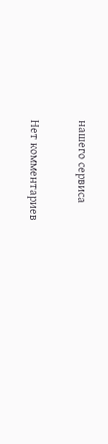нашего сервиса

Нет комментариев